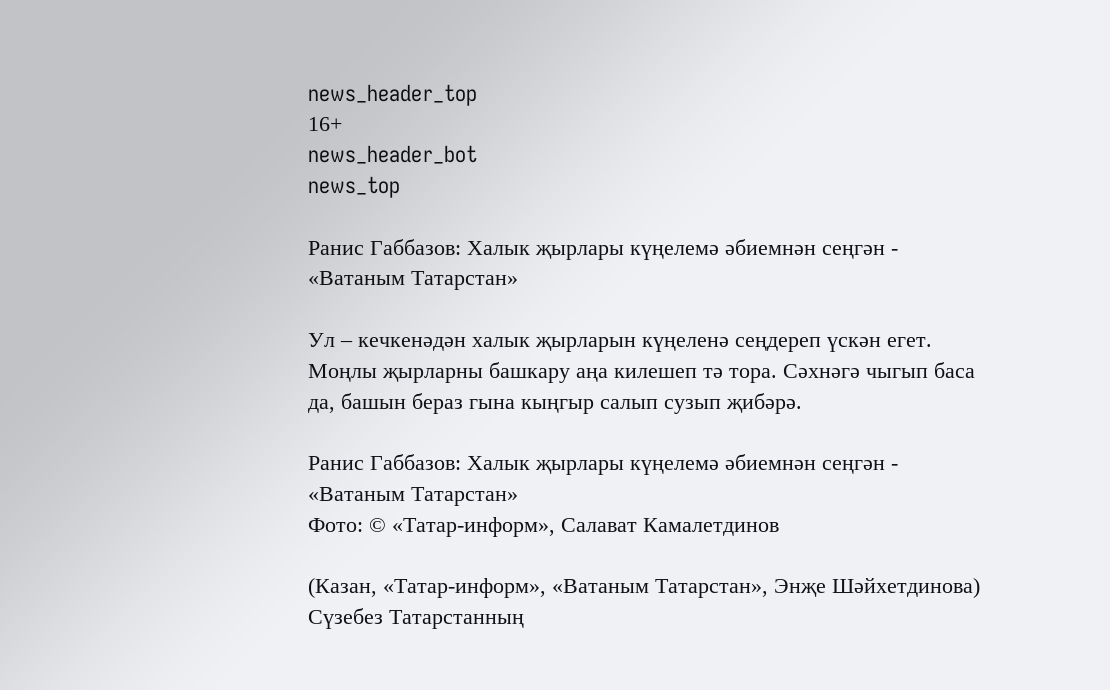news_header_top
16+
news_header_bot
news_top

Ранис Габбазов: Халык җырлары күңелемә әбиемнән сеңгән - «Ватаным Татарстан»

Ул – кечкенәдән халык җырларын күңеленә сеңдереп үскән егет. Моңлы җырларны башкару аңа килешеп тә тора. Сәхнәгә чыгып баса да, башын бераз гына кыңгыр салып сузып җибәрә.

Ранис Габбазов: Халык җырлары күңелемә әбиемнән сеңгән - «Ватаным Татарстан»
Фото: © «Татар-информ», Салават Камалетдинов

(Казан, «Татар-информ», «Ватаным Татарстан», Энҗе Шәйхетдинова) Сүзебез Татарстанның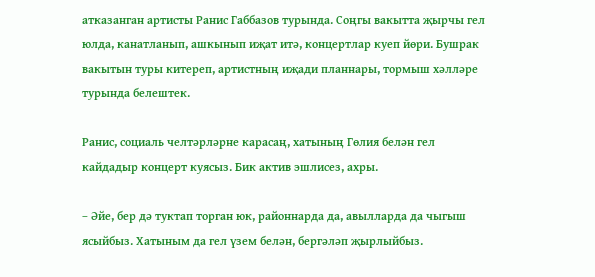атказанган артисты Ранис Габбазов турында. Соңгы вакытта җырчы гел юлда, канатланып, ашкынып иҗат итә, концертлар куеп йөри. Бушрак вакытын туры китереп, артистның иҗади планнары, тормыш хәлләре турында белештек.

Ранис, социаль челтәрләрне карасаң, хатының Гөлия белән гел кайдадыр концерт куясыз. Бик актив эшлисез, ахры.

– Әйе, бер дә туктап торган юк, районнарда да, авылларда да чыгыш ясыйбыз. Хатыным да гел үзем белән, бергәләп җырлыйбыз.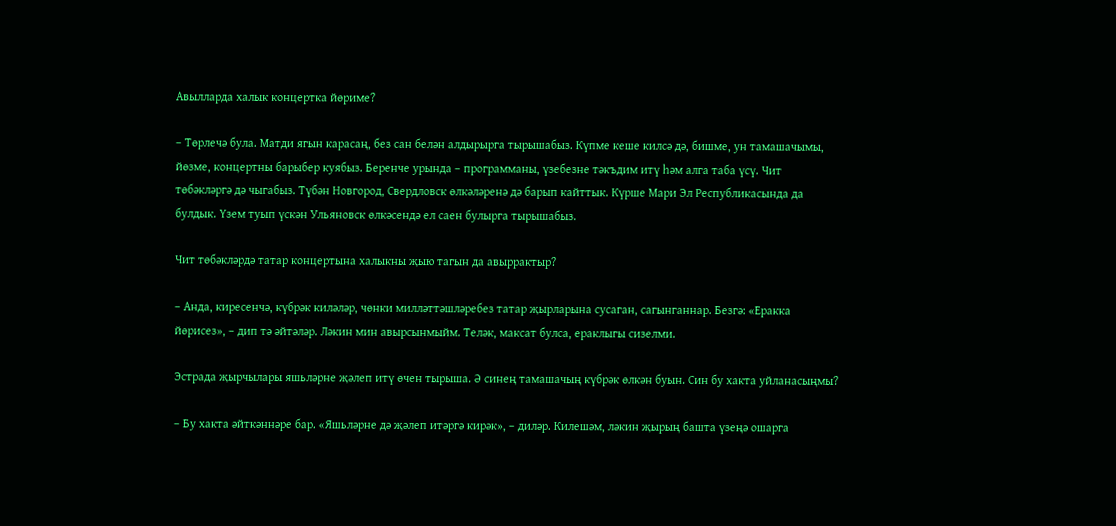Авылларда халык концертка йөриме?

– Төрлечә була. Матди ягын карасаң, без сан белән алдырырга тырышабыз. Күпме кеше килсә дә, бишме, ун тамашачымы, йөзме, концертны барыбер куябыз. Беренче урында – программаны, үзебезне тәкъдим итү һәм алга таба үсү. Чит төбәкләргә дә чыгабыз. Түбән Новгород, Свердловск өлкәләренә дә барып кайттык. Күрше Мари Эл Республикасында да булдык. Үзем туып үскән Ульяновск өлкәсендә ел саен булырга тырышабыз.

Чит төбәкләрдә татар концертына халыкны җыю тагын да авыррактыр?

– Анда, киресенчә, күбрәк киләләр, чөнки милләттәшләребез татар җырларына сусаган, сагынганнар. Безгә: «Еракка йөрисез», – дип тә әйтәләр. Ләкин мин авырсынмыйм. Теләк, максат булса, ераклыгы сизелми.

Эстрада җырчылары яшьләрне җәлеп итү өчен тырыша. Ә синең тамашачың күбрәк өлкән буын. Син бу хакта уйланасыңмы?

– Бу хакта әйткәннәре бар. «Яшьләрне дә җәлеп итәргә кирәк», – диләр. Килешәм, ләкин җырың башта үзеңә ошарга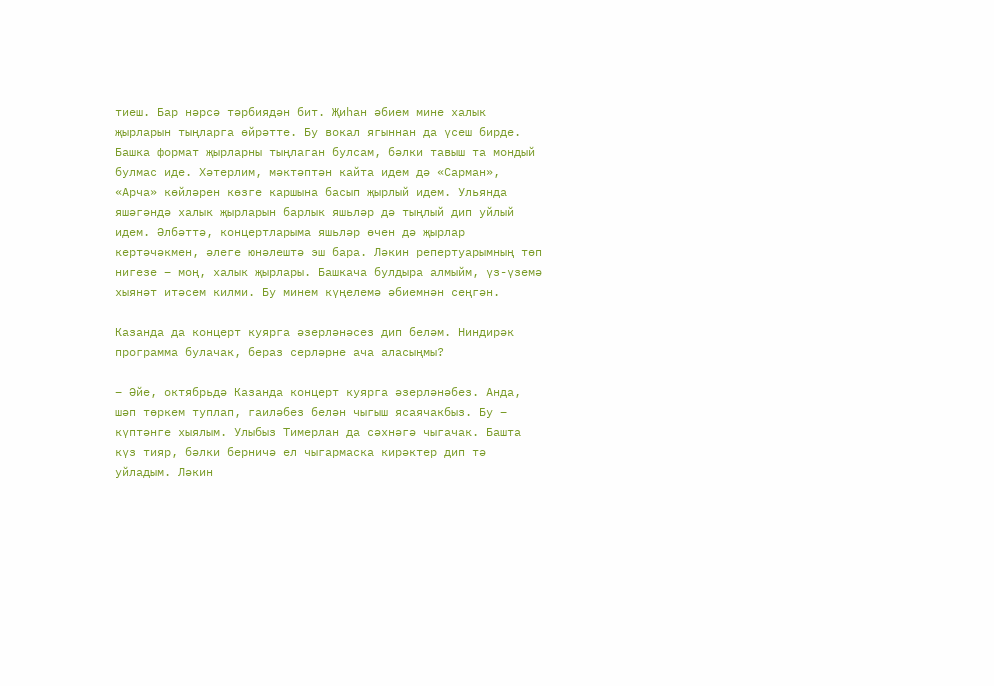тиеш. Бар нәрсә тәрбиядән бит. Җиһан әбием мине халык җырларын тыңларга өйрәтте. Бу вокал ягыннан да үсеш бирде. Башка формат җырларны тыңлаган булсам, бәлки тавыш та мондый булмас иде. Хәтерлим, мәктәптән кайта идем дә «Сарман», «Арча» көйләрен көзге каршына басып җырлый идем. Ульянда яшәгәндә халык җырларын барлык яшьләр дә тыңлый дип уйлый идем. Әлбәттә, концертларыма яшьләр өчен дә җырлар кертәчәкмен, әлеге юнәлештә эш бара. Ләкин репертуарымның төп нигезе – моң, халык җырлары. Башкача булдыра алмыйм, үз-үземә хыянәт итәсем килми. Бу минем күңелемә әбиемнән сеңгән.

Казанда да концерт куярга әзерләнәсез дип беләм. Ниндирәк программа булачак, бераз серләрне ача аласыңмы?

– Әйе, октябрьдә Казанда концерт куярга әзерләнәбез. Анда, шәп төркем туплап, гаиләбез белән чыгыш ясаячакбыз. Бу – күптәнге хыялым. Улыбыз Тимерлан да сәхнәгә чыгачак. Башта күз тияр, бәлки берничә ел чыгармаска кирәктер дип тә уйладым. Ләкин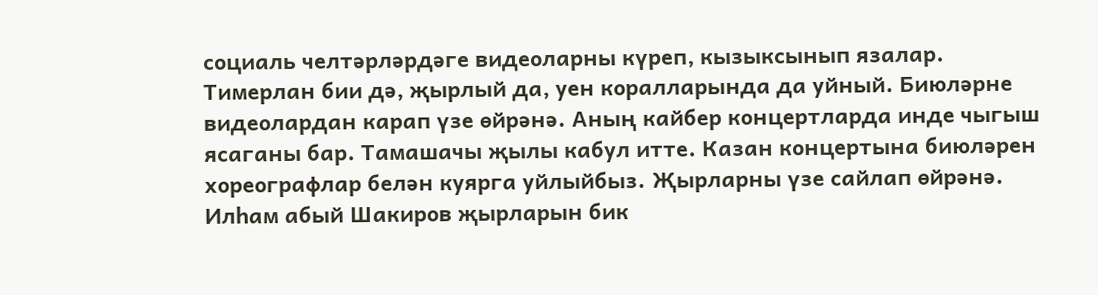социаль челтәрләрдәге видеоларны күреп, кызыксынып язалар. Тимерлан бии дә, җырлый да, уен коралларында да уйный. Биюләрне видеолардан карап үзе өйрәнә. Аның кайбер концертларда инде чыгыш ясаганы бар. Тамашачы җылы кабул итте. Казан концертына биюләрен хореографлар белән куярга уйлыйбыз. Җырларны үзе сайлап өйрәнә. Илһам абый Шакиров җырларын бик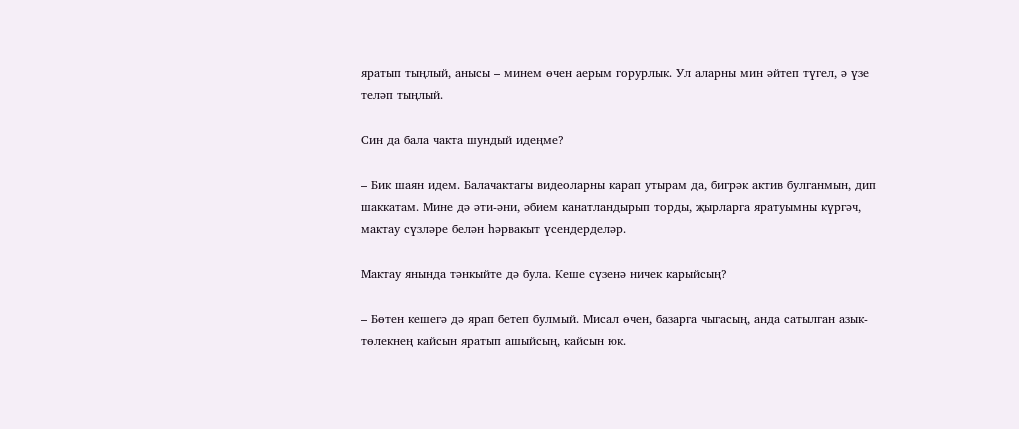яратып тыңлый, анысы – минем өчен аерым горурлык. Ул аларны мин әйтеп түгел, ә үзе теләп тыңлый.

Син да бала чакта шундый идеңме?

– Бик шаян идем. Балачактагы видеоларны карап утырам да, бигрәк актив булганмын, дип шаккатам. Мине дә әти-әни, әбием канатландырып торды, җырларга яратуымны күргәч, мактау сүзләре белән һәрвакыт үсендерделәр.

Мактау янында тәнкыйте дә була. Кеше сүзенә ничек карыйсың?

– Бөтен кешегә дә ярап бетеп булмый. Мисал өчен, базарга чыгасың, анда сатылган азык-төлекнең кайсын яратып ашыйсың, кайсын юк.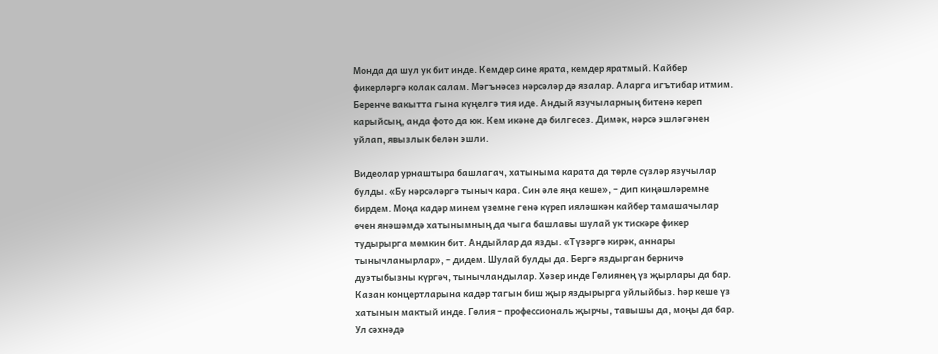Монда да шул ук бит инде. Кемдер сине ярата, кемдер яратмый. Кайбер фикерләргә колак салам. Мәгънәсез нәрсәләр дә язалар. Аларга игътибар итмим. Беренче вакытта гына күңелгә тия иде. Андый язучыларның битенә кереп карыйсың, анда фото да юк. Кем икәне дә билгесез. Димәк, нәрсә эшләгәнен уйлап, явызлык белән эшли.

Видеолар урнаштыра башлагач, хатыныма карата да төрле сүзләр язучылар булды. «Бу нәрсәләргә тыныч кара. Cин әле яңа кеше», – дип киңәшләремне бирдем. Моңа кадәр минем үземне генә күреп ияләшкән кайбер тамашачылар өчен янәшәмдә хатынымның да чыга башлавы шулай ук тискәре фикер тудырырга мөмкин бит. Андыйлар да язды. «Түзәргә кирәк, аннары тынычланырлар», – дидем. Шулай булды да. Бергә яздырган берничә дуэтыбызны күргәч, тынычландылар. Хәзер инде Гөлиянең үз җырлары да бар. Казан концертларына кадәр тагын биш җыр яздырырга уйлыйбыз. Һәр кеше үз хатынын мактый инде. Гөлия – профессиональ җырчы, тавышы да, моңы да бар. Ул сәхнәдә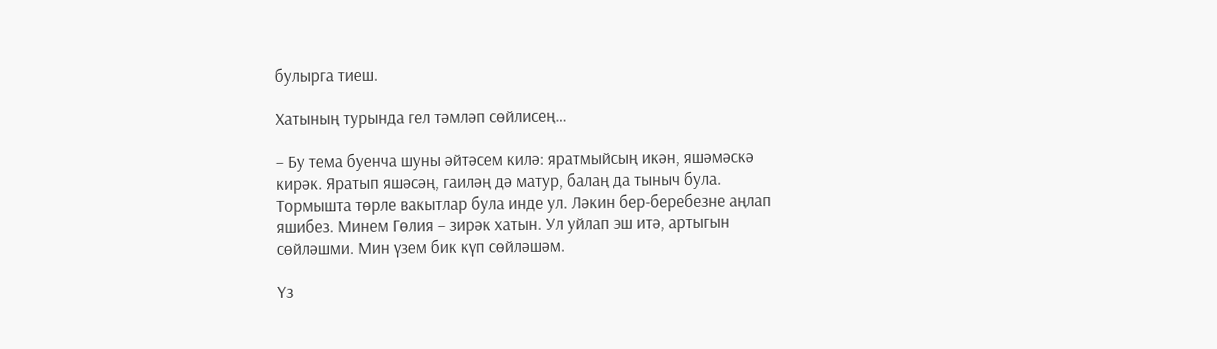булырга тиеш.

Хатының турында гел тәмләп сөйлисең…

– Бу тема буенча шуны әйтәсем килә: яратмыйсың икән, яшәмәскә кирәк. Яратып яшәсәң, гаиләң дә матур, балаң да тыныч була. Тормышта төрле вакытлар була инде ул. Ләкин бер-беребезне аңлап яшибез. Минем Гөлия – зирәк хатын. Ул уйлап эш итә, артыгын сөйләшми. Мин үзем бик күп сөйләшәм.

Үз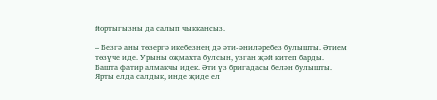йортыгызны да салып чыккансыз.

– Безгә аны төзергә икебезнең дә әти-әниләребез булышты. Әтием төзүче иде. Урыны оҗмахта булсын, узган җәй китеп барды. Башта фатир алмакчы идек. Әти үз бригадасы белән булышты. Ярты елда салдык, инде җиде ел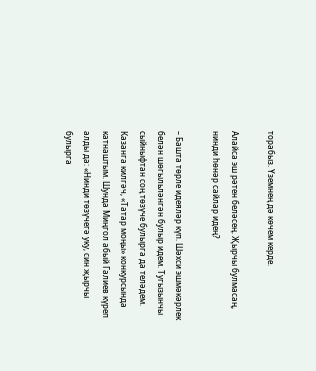торабыз. Үземнең дә көчем керде.

Алайса эш рәтен беләсең. Җырчы булмасаң, нинди һөнәр сайлар идең?

– Башта төрле идеяләр күп. Шәхси эшмәкәрлек белән шөгыльләнгән булыр идем. Тугызынчы сыйныфтан соң төзүче булырга да теләдем. Казанга килгәч, «Татар моңы» конкурсында катнаштым. Шунда Миңгол абый Галиев күреп алды да: «Нинди төзүчегә уку, син җырчы булырга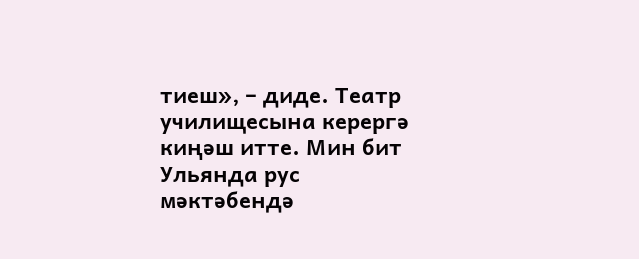тиеш», – диде. Театр училищесына керергә киңәш итте. Мин бит Ульянда рус мәктәбендә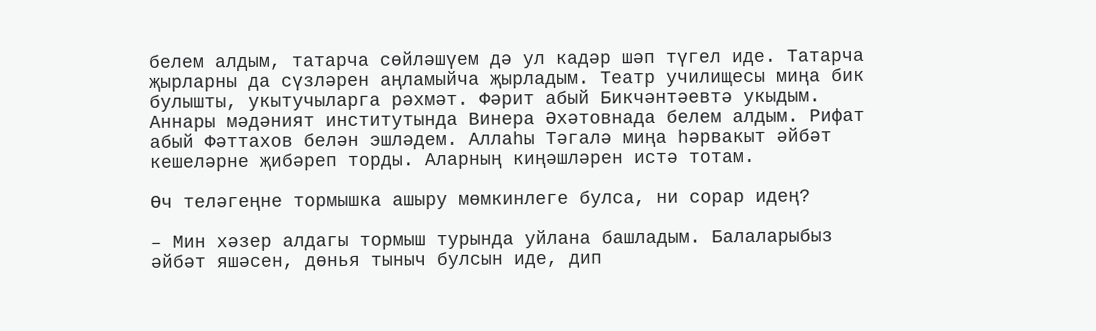белем алдым, татарча сөйләшүем дә ул кадәр шәп түгел иде. Татарча җырларны да сүзләрен аңламыйча җырладым. Театр училищесы миңа бик булышты, укытучыларга рәхмәт. Фәрит абый Бикчәнтәевтә укыдым. Аннары мәдәният институтында Винера Әхәтовнада белем алдым. Рифат абый Фәттахов белән эшләдем. Аллаһы Тәгалә миңа һәрвакыт әйбәт кешеләрне җибәреп торды. Аларның киңәшләрен истә тотам.

Өч теләгеңне тормышка ашыру мөмкинлеге булса, ни сорар идең?

– Мин хәзер алдагы тормыш турында уйлана башладым. Балаларыбыз әйбәт яшәсен, дөнья тыныч булсын иде, дип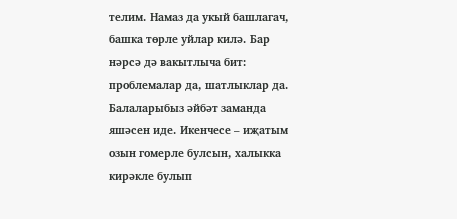телим. Намаз да укый башлагач, башка төрле уйлар килә. Бар нәрсә дә вакытлыча бит: проблемалар да, шатлыклар да. Балаларыбыз әйбәт заманда яшәсен иде. Икенчесе – иҗатым озын гомерле булсын, халыкка кирәкле булып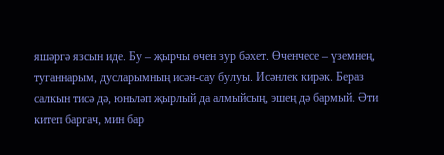яшәргә язсын иде. Бу – җырчы өчен зур бәхет. Өченчесе – үземнең, туганнарым, дусларымның исән-сау булуы. Исәнлек кирәк. Бераз салкын тисә дә, юньләп җырлый да алмыйсың, эшең дә бармый. Әти китеп баргач, мин бар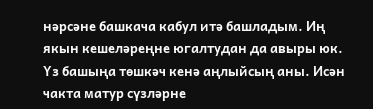нәрсәне башкача кабул итә башладым. Иң якын кешеләреңне югалтудан да авыры юк. Үз башыңа төшкәч кенә аңлыйсың аны. Исән чакта матур сүзләрне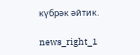күбрәк әйтик.

news_right_1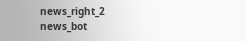news_right_2
news_bot